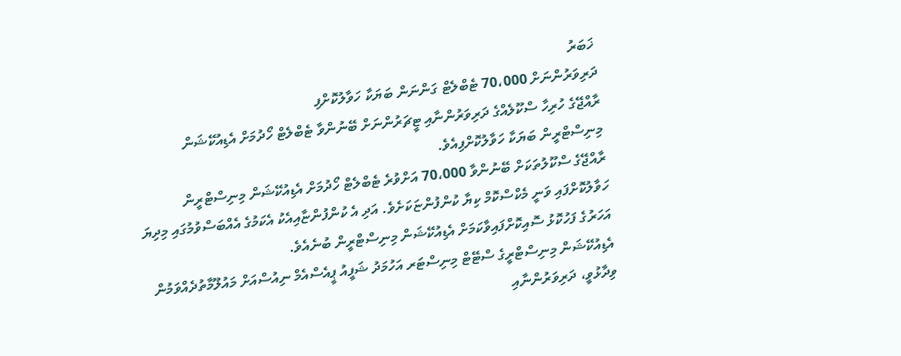ޚަބަރު
ދަރިވަރުންނަށް 70،000 ޓެބްލެޓް ގަންނަން ބަޔަކާ ހަވާލުކޮށްފި
ރާއްޖޭގެ ހުރިހާ ސްކޫލެއްގެ ދަރިވަރުންނާއި ޓީޗަރުންނަށް ބޭނުންވާ ޓެބްލެޓް ހޯދުމަށް އެޑިއުކޭޝަން މިނިސްޓްރީން ބަޔަކާ ހަވާލުކޮށްފިއެވެ.
ރާއްޖޭގެ ސްކޫލުތަކަށް ބޭނުންވާ 70،000 އަށްވުރެ ޓެބްލެޓް ހޯދުމަށް އެޑިއުކޭޝަން މިނިސްޓްރީން ހަވާލުކޮށްފައި ވަނީ މެކްސްކޮމް ކިޔާ ކުންފުންޏަކަށެވެ. އަދި އެ ކުންފުންޏާއިއެކު އެކަމުގެ އެއްބަސްވުމުގައި މިދިޔަ އަހަރުގެ ފަހުކޮޅު ސޮއިކޮށްފައިވާކަމަށް އެޑިއުކޭޝަން މިނިސްޓްރީން ބުނެއެވެ.
އެޑިއުކޭޝަން މިނިސްޓްރީގެ ސްޓޭޓް މިނިސްޓަރ އަހުމަދު ޝަފީއު ޕީއެސްއެމް ނިއުސްއަށް މައުލޫމާތުދެއްވަމުން ވިދާޅުވީ، ދަރިވަރުންނާއި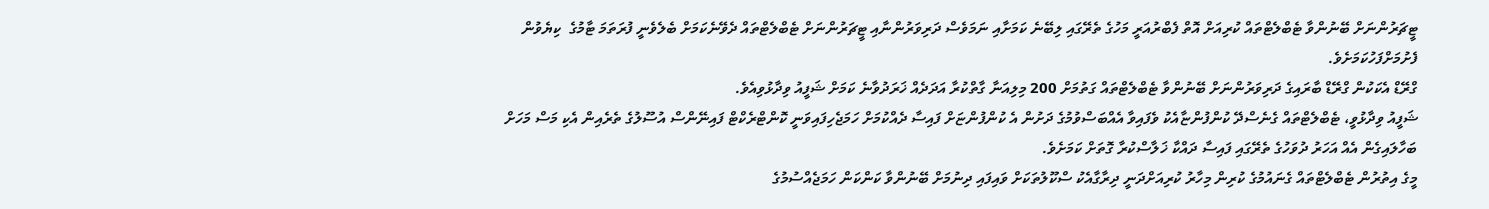ޓީޗަރުންނަށް ބޭނުންވާ ޓެބްލެޓްތައް ކުރިއަށް އޮތް ފެބްރުއަރީ މަހުގެ ތެރޭގައި ލިބޭނެ ކަމަށާއި ނަމަވެސް ދަރިވަރުންނާއި ޓީޗަރުންނަށް ޓެބްލެޓްތައް ދެވޭނެކަމަށް ބެލެވެނީ ފުރަތަމަ ޓާމުގެ  ކިޔެވުން ފެށުމަށްފަހުކަމަށެވެ.
ގްރޭޑް އެކަކުން ގްރޭޑް ބާރައިގެ ދަރިވަރުންނަށް ބޭނުންވާ ޓެބްލެޓްތައް ގަތުމަށް 200 މިލިއަނާ ގާތްކުރާ އަދަދެއް ޚަރަދުވާނެ ކަމަށް ޝަފީއު ވިދާޅުވިއެވެ.
ޝަފީއު ވިދާޅުވީ، ޓެބްލެޓްތައް ގެނެސްދޭ ކުންފުންޏާއެކު ވެފައިވާ އެއްބަސްވުމުގެ ދަށުން އެ ކުންފުންޏަށް ފައިސާ ދެއްކުމަށް ހަމަޖެހިފައިވަނީ ކޮންޓްރެކްޓް ފައިނޭންސް އުސޫލުގެ ތެރެއިން އެކި މަސް މަހަށް ބަހާލައިގެން އެއް އަހަރު ދުވަހުގެ ތެރޭގައި ފައިސާ ދައްކާ ޚަލާސްކުރާ ގޮތަށް ކަމަށެވެ.
މީގެ އިތުރުން ޓެބްލެޓްތައް ގެނައުމުގެ ކުރިން މިހާރު ކުރިއަށްދަނީ ދިރާގާއެކު ސްކޫލުތަކަށް ވައިފައި ދިނުމަށް ބޭނުންވާ ކަންކަން ހަމަޖެއްސުމުގެ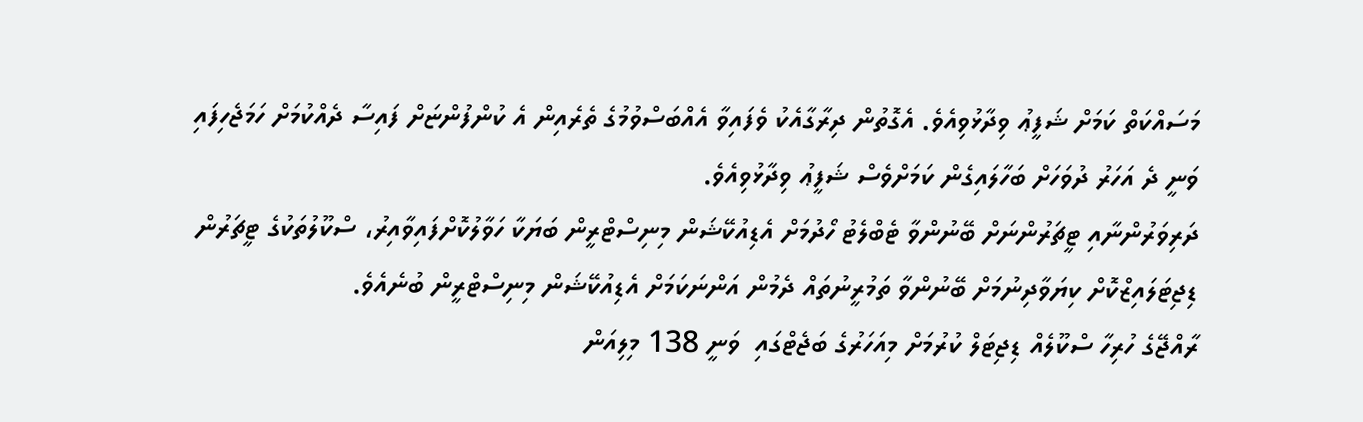މަސައްކަތް ކަމަށް ޝަފީޢު ވިދާޅުވިއެވެ. އެގޮތުން ދިރާގާއެކު ވެފައިވާ އެއްބަސްވުމުގެ ތެރެއިން އެ ކުންފުންޏަށް ފައިސާ ދެއްކުމަށް ހަމަޖެހިފައި ވަނީ ދެ އަހަރު ދުވަހަށް ބަހާލައިގެން ކަމަށްވެސް ޝަފީޢު ވިދާޅުވިއެވެ.
ދަރިވަރުންނާއި ޓީޗަރުންނަށް ބޭނުންވާ ޓެބްލެޓު ހޯދުމަށް އެޑިއުކޭޝަން މިނިސްޓްރީން ބަޔަކާ ހަވާލުކޮށްފައިވާއިރު، ސްކޫލުތަކުގެ ޓީޗަރުން  ޑިޖިޓަލައިޒްކޮށް ކިޔަވާދިނުމަށް ބޭނުންވާ ތަމުރީނުތައް ދެމުން އަންނަކަމަށް އެޑިއުކޭޝަން މިނިސްޓްރީން ބުނެއެވެ.
ރާއްޖޭގެ ހުރިހާ ސްކޫލެއް ޑިޖިޓަލް ކުރުމަށް މިއަހަރުގެ ބަޖެޓްގައި  ވަނީ 138 މިލިއަން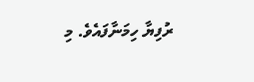ރުފިޔާ ހިމަނާފައެވެ. މި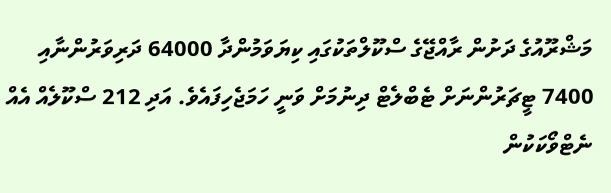މަޝްރޫއުގެ ދަށުން ރާއްޖޭގެ ސްކޫލްތަކުގައި ކިޔަވަމުންދާ 64000 ދަރިވަރުންނާއި 7400 ޓީޗަރުންނަށް ޓެބްލެޓް ދިނުމަށް ވަނީ ހަމަޖެހިފައެވެ. އަދި 212 ސްކޫލެއް އެއް ނެޓްވޯކަކުން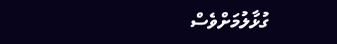ގުޅާލުމަށްވެސް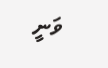ވަނީ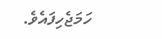ހަމަޖެހިފައެވެ.